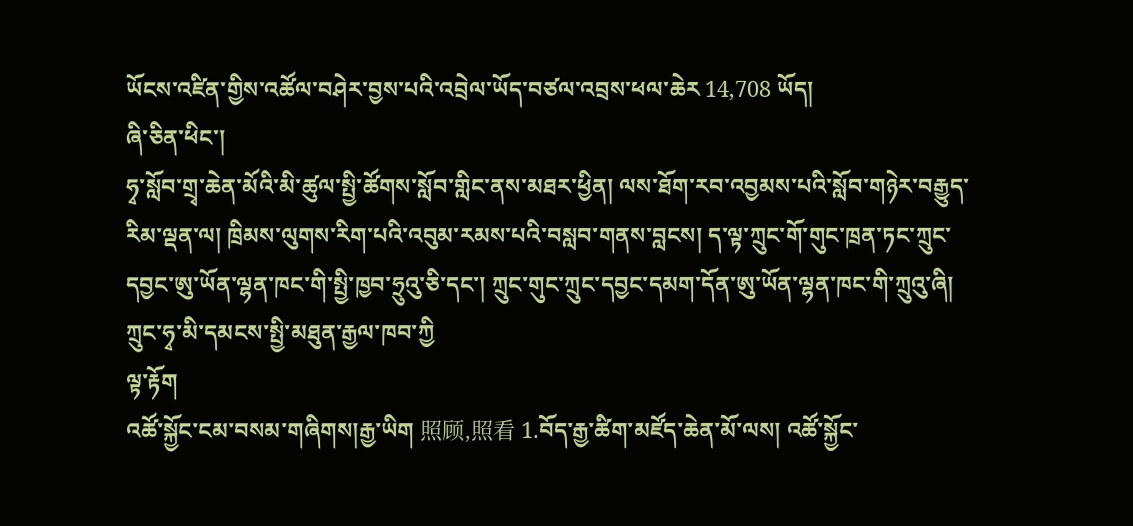ཡོངས་འཛིན་གྱིས་འཚོལ་བཤེར་བྱས་པའི་འབྲེལ་ཡོད་བཙལ་འབྲས་ཕལ་ཆེར 14,708 ཡོད།
ཞི་ཅིན་ཕིང་།
ཧྭ་སློབ་གྲྭ་ཆེན་མོའི་མི་ཚུལ་སྤྱི་ཚོགས་སློབ་གླིང་ནས་མཐར་ཕྱིན། ལས་ཐོག་རབ་འབྱམས་པའི་སློབ་གཉེར་བརྒྱུད་རིམ་ལྡན་ལ། ཁྲིམས་ལུགས་རིག་པའི་འབུམ་རམས་པའི་བསླབ་གནས་བླངས། ད་ལྟ་ཀྲུང་གོ་གུང་ཁྲན་ཏང་ཀྲུང་དབྱང་ཨུ་ཡོན་ལྷན་ཁང་གི་སྤྱི་ཁྱབ་ཧྲུའུ་ཅི་དང་། ཀྲུང་གུང་ཀྲུང་དབྱང་དམག་དོན་ཨུ་ཡོན་ལྷན་ཁང་གི་ཀྲུའུ་ཞི། ཀྲུང་ཧྭ་མི་དམངས་སྤྱི་མཐུན་རྒྱལ་ཁབ་ཀྱི
ལྟ་རྟོག
འཚོ་སྐྱོང་ངམ་བསམ་གཞིགས།རྒྱ་ཡིག 照顾,照看 1.བོད་རྒྱ་ཚིག་མཛོད་ཆེན་མོ་ལས། འཚོ་སྐྱོང་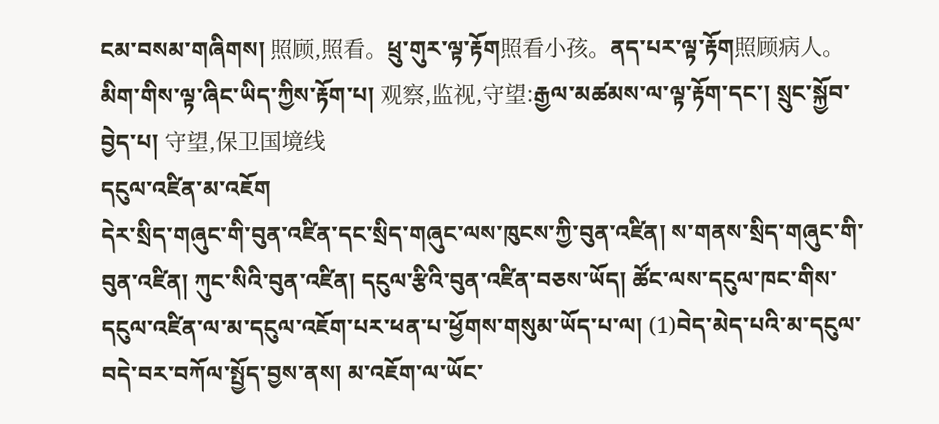ངམ་བསམ་གཞིགས། 照顾,照看。ཕྲུ་གུར་ལྟ་རྟོག照看小孩。ནད་པར་ལྟ་རྟོག照顾病人。མིག་གིས་ལྟ་ཞིང་ཡིད་ཀྱིས་རྟོག་པ། 观察,监视,守望:རྒྱལ་མཚམས་ལ་ལྟ་རྟོག་དང་། སྲུང་སྐྱོབ་བྱེད་པ། 守望,保卫国境线
དངུལ་འཛིན་མ་འཇོག
དེར་སྲིད་གཞུང་གི་བུན་འཛིན་དང་སྲིད་གཞུང་ལས་ཁུངས་ཀྱི་བུན་འཛིན། ས་གནས་སྲིད་གཞུང་གི་བུན་འཛིན། ཀུང་སིའི་བུན་འཛིན། དངུལ་རྩིའི་བུན་འཛིན་བཅས་ཡོད། ཚོང་ལས་དངུལ་ཁང་གིས་དངུལ་འཛིན་ལ་མ་དངུལ་འཇོག་པར་ཕན་པ་ཕྱོགས་གསུམ་ཡོད་པ་ལ། (1)བེད་མེད་པའི་མ་དངུལ་བདེ་བར་བཀོལ་སྤྱོད་བྱས་ནས། མ་འཇོག་ལ་ཡོང་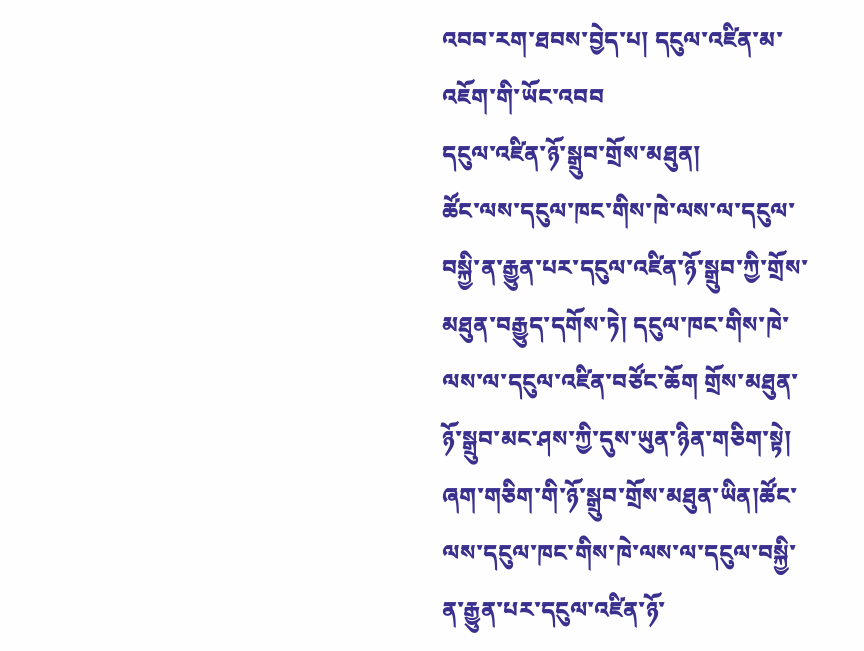འབབ་རག་ཐབས་བྱེད་པ། དངུལ་འཛིན་མ་འཇོག་གི་ཡོང་འབབ
དངུལ་འཛིན་ཉོ་སྒྲུབ་གྲོས་མཐུན།
ཚོང་ལས་དངུལ་ཁང་གིས་ཁེ་ལས་ལ་དངུལ་བསྐྱི་ན་རྒྱུན་པར་དངུལ་འཛིན་ཉོ་སྒྲུབ་ཀྱི་གྲོས་མཐུན་བརྒྱུད་དགོས་ཏེ། དངུལ་ཁང་གིས་ཁེ་ལས་ལ་དངུལ་འཛིན་བཙོང་ཆོག གྲོས་མཐུན་ཉོ་སྒྲུབ་མང་ཤས་ཀྱི་དུས་ཡུན་ཉིན་གཅིག་སྟེ། ཞག་གཅིག་གི་ཉོ་སྒྲུབ་གྲོས་མཐུན་ཡིན།ཚོང་ལས་དངུལ་ཁང་གིས་ཁེ་ལས་ལ་དངུལ་བསྐྱི་ན་རྒྱུན་པར་དངུལ་འཛིན་ཉོ་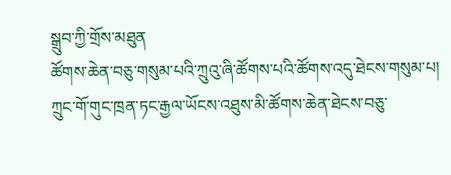སྒྲུབ་ཀྱི་གྲོས་མཐུན
ཚོགས་ཆེན་བཅུ་གསུམ་པའི་ཀྲུའུ་ཞི་ཚོགས་པའི་ཚོགས་འདུ་ཐེངས་གསུམ་པ།
ཀྲུང་གོ་གུང་ཁྲན་ཏང་རྒྱལ་ཡོངས་འཐུས་མི་ཚོགས་ཆེན་ཐེངས་བཅུ་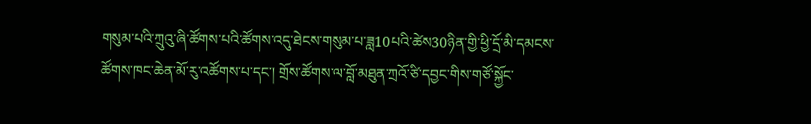གསུམ་པའི་ཀྲུའུ་ཞི་ཚོགས་པའི་ཚོགས་འདུ་ཐེངས་གསུམ་པ་ཟླ10པའི་ཚེས30ཉིན་གྱི་ཕྱི་དྲོ་མི་དམངས་ཚོགས་ཁང་ཆེན་མོ་རུ་འཚོགས་པ་དང་། གྲོས་ཚོགས་ལ་བློ་མཐུན་ཀྲའོ་ཙི་དབྱང་གིས་གཙོ་སྐྱོང་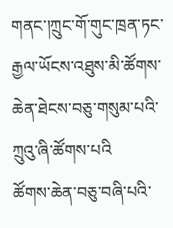གནང་།ཀྲུང་གོ་གུང་ཁྲན་ཏང་རྒྱལ་ཡོངས་འཐུས་མི་ཚོགས་ཆེན་ཐེངས་བཅུ་གསུམ་པའི་ཀྲུའུ་ཞི་ཚོགས་པའི
ཚོགས་ཆེན་བཅུ་བཞི་པའི་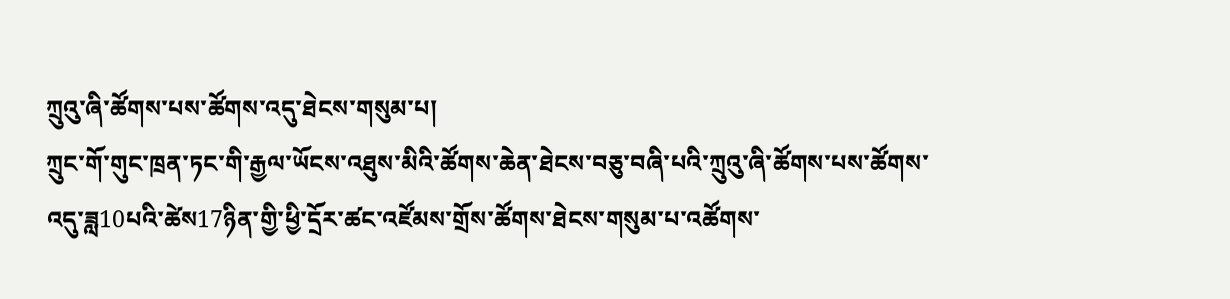ཀྲུའུ་ཞི་ཚོགས་པས་ཚོགས་འདུ་ཐེངས་གསུམ་པ།
ཀྲུང་གོ་གུང་ཁྲན་ཏང་གི་རྒྱལ་ཡོངས་འཐུས་མིའི་ཚོགས་ཆེན་ཐེངས་བཅུ་བཞི་པའི་ཀྲུའུ་ཞི་ཚོགས་པས་ཚོགས་འདུ་ཟླ10པའི་ཚེས17ཉིན་གྱི་ཕྱི་དྲོར་ཚང་འཛོམས་གྲོས་ཚོགས་ཐེངས་གསུམ་པ་འཚོགས་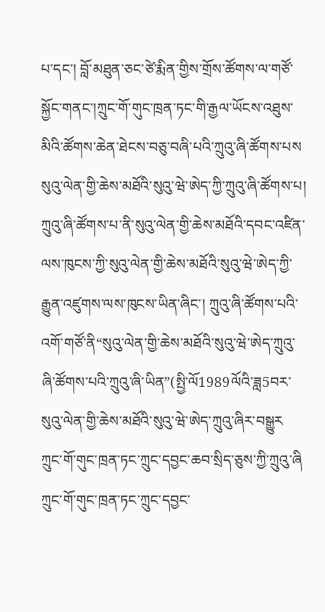པ་དང་། བློ་མཐུན་ཅང་ཙེ་རྨིན་གྱིས་གྲོས་ཚོགས་ལ་གཙོ་སྐྱོང་གནང་།ཀྲུང་གོ་གུང་ཁྲན་ཏང་གི་རྒྱལ་ཡོངས་འཐུས་མིའི་ཚོགས་ཆེན་ཐེངས་བཅུ་བཞི་པའི་ཀྲུའུ་ཞི་ཚོགས་པས
སུའུ་ལེན་གྱི་ཆེས་མཐོའི་སུའུ་ཝེ་ཨེད་ཀྱི་ཀྲུའུ་ཞི་ཚོགས་པ།
ཀྲུའུ་ཞི་ཚོགས་པ་ནི་སུའུ་ལེན་གྱི་ཆེས་མཐོའི་དབང་འཛིན་ལས་ཁུངས་ཀྱི་སུའུ་ལེན་གྱི་ཆེས་མཐོའི་སུའུ་ཝེ་ཨེད་ཀྱི་རྒྱུན་འཛུགས་ལས་ཁུངས་ཡིན་ཞིང་། ཀྲུའུ་ཞི་ཚོགས་པའི་འགོ་གཙོ་ནི“སུའུ་ལེན་གྱི་ཆེས་མཐོའི་སུའུ་ཝེ་ཨེད་ཀྲུའུ་ཞི་ཚོགས་པའི་ཀྲུའུ་ཞི་ཡིན”(སྤྱི་ལོ1989ལོའི་ཟླ5བར་སུའུ་ལེན་གྱི་ཆེས་མཐོའི་སུའུ་ཝེ་ཨེད་ཀྲུའུ་ཞིར་བསྒྱུར
ཀྲུང་གོ་གུང་ཁྲན་ཏང་ཀྲུང་དབྱང་ཆབ་སྲིད་ཅུས་ཀྱི་ཀྲུའུ་ཞི
ཀྲུང་གོ་གུང་ཁྲན་ཏང་ཀྲུང་དབྱང་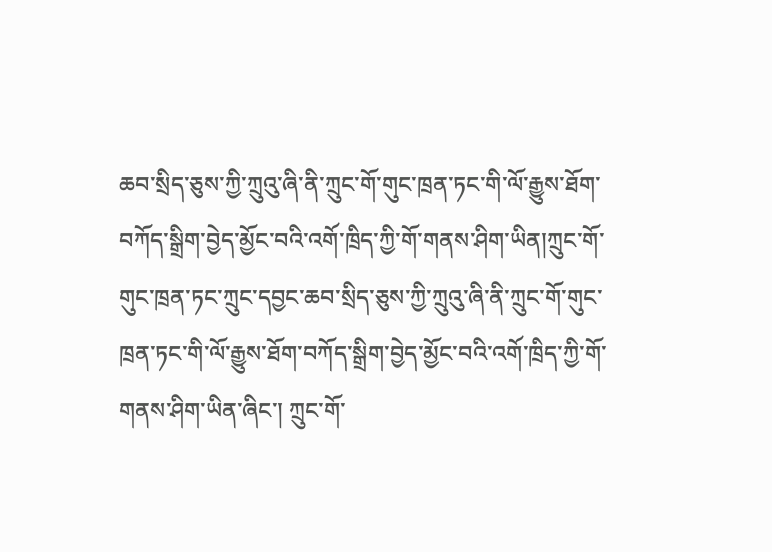ཆབ་སྲིད་ཅུས་ཀྱི་ཀྲུའུ་ཞི་ནི་ཀྲུང་གོ་གུང་ཁྲན་ཏང་གི་ལོ་རྒྱུས་ཐོག་བཀོད་སྒྲིག་བྱེད་མྱོང་བའི་འགོ་ཁྲིད་ཀྱི་གོ་གནས་ཤིག་ཡིན།ཀྲུང་གོ་གུང་ཁྲན་ཏང་ཀྲུང་དབྱང་ཆབ་སྲིད་ཅུས་ཀྱི་ཀྲུའུ་ཞི་ནི་ཀྲུང་གོ་གུང་ཁྲན་ཏང་གི་ལོ་རྒྱུས་ཐོག་བཀོད་སྒྲིག་བྱེད་མྱོང་བའི་འགོ་ཁྲིད་ཀྱི་གོ་གནས་ཤིག་ཡིན་ཞིང་། ཀྲུང་གོ་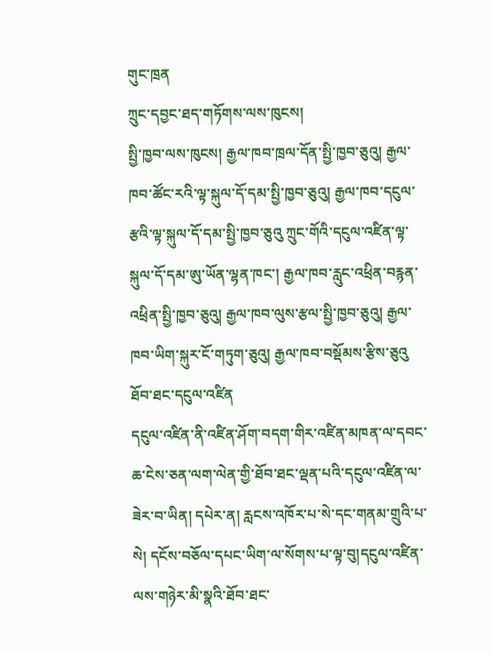གུང་ཁྲན
ཀྲུང་དབྱང་ཐད་གཏོགས་ལས་ཁུངས།
སྤྱི་ཁྱབ་ལས་ཁུངས། རྒྱལ་ཁབ་ཁྲལ་དོན་སྤྱི་ཁྱབ་ཅུའུ། རྒྱལ་ཁབ་ཚོང་རའི་ལྟ་སྐུལ་དོ་དམ་སྤྱི་ཁྱབ་ཅུའུ། རྒྱལ་ཁབ་དངུལ་རྩའི་ལྟ་སྐུལ་དོ་དམ་སྤྱི་ཁྱབ་ཅུའུ ཀྲུང་གོའི་དངུལ་འཛིན་ལྟ་སྐུལ་དོ་དམ་ཨུ་ཡོན་ལྷན་ཁང་། རྒྱལ་ཁབ་རླུང་འཕྲིན་བརྙན་འཕྲིན་སྤྱི་ཁྱབ་ཅུའུ། རྒྱལ་ཁབ་ལུས་རྩལ་སྤྱི་ཁྱབ་ཅུའུ། རྒྱལ་ཁབ་ཡིག་སྐུར་ངོ་གཏུག་ཅུའུ། རྒྱལ་ཁབ་བསྡོམས་རྩིས་ཅུའུ
ཐོབ་ཐང་དངུལ་འཛིན
དངུལ་འཛིན་ནི་འཛིན་ཤོག་བདག་གིར་འཛིན་མཁན་ལ་དབང་ཆ་ངེས་ཅན་ལག་ལེན་གྱི་ཐོབ་ཐང་ལྡན་པའི་དངུལ་འཛིན་ལ་ཟེར་བ་ཡིན། དཔེར་ན། རླངས་འཁོར་པ་སེ་དང་གནམ་གྲུའི་པ་སེ། དངོས་བཅོལ་དཔང་ཡིག་ལ་སོགས་པ་ལྟ་བུ།དངུལ་འཛིན་ལས་གཉེར་མི་སྣའི་ཐོབ་ཐང་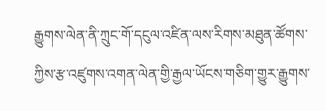རྒྱུགས་ལེན་ནི་ཀྲུང་གོ་དངུལ་འཛིན་ལས་རིགས་མཐུན་ཚོགས་ཀྱིས་རྩ་འཛུགས་འགན་ལེན་གྱི་རྒྱལ་ཡོངས་གཅིག་གྱུར་རྒྱུགས་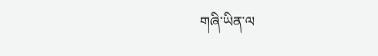གཞི་ཡིན་ལ